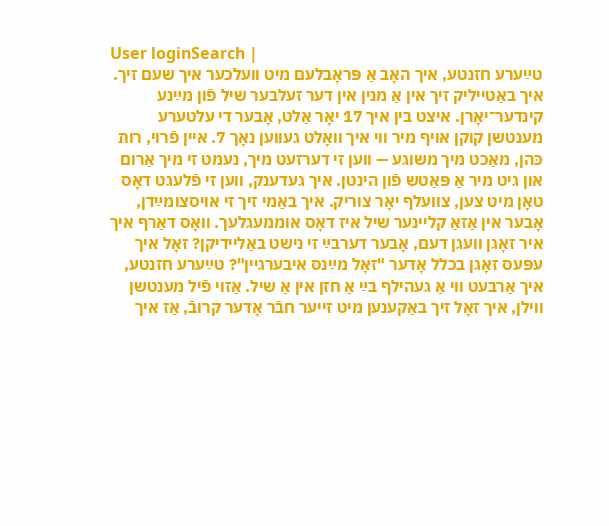User loginSearch |
טײַערע חזנטע, איך האָב אַ פּראָבלעם מיט וועלכער איך שעם זיך. איך באַטייליק זיך אין אַ מנין אין דער זעלבער שיל פֿון מײַנע קינדער־יאָרן. איצט בין איך 17 יאָר אַלט, אָבער די עלטערע מענטשן קוקן אויף מיר ווי איך וואָלט געווען נאָך 7. איין פֿרוי, רות כּהן, מאַכט מיך משוגע — ווען זי דערזעט מיך, נעמט זי מיך אַרום און גיט מיר אַ פּאַטש פֿון הינטן. איך געדענק, ווען זי פֿלעגט דאָס טאָן מיט צען, צוועלף יאָר צוריק. איך באַמי זיך זי אויסצומײַדן, אָבער אין אַזאַ קליינער שיל איז דאָס אוממעגלעך. וואָס דאַרף איך איר זאָגן וועגן דעם, אָבער דערבײַ זי נישט באַליידיקן? זאָל איך עפּעס זאָגן בכלל אָדער "זאָל מײַנס איבערגיין"? טײַערע חזנטע, איך אַרבעט ווי אַ געהילף בײַ אַ חזן אין אַ שיל. אַזוי פֿיל מענטשן ווילן, איך זאָל זיך באַקענען מיט זייער חבֿר אָדער קרובֿ, אַז איך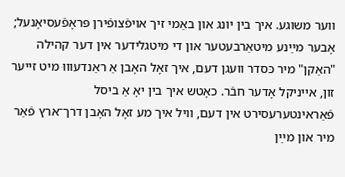ווער משוגע. איך בין יונג און באַמי זיך אויפֿצופֿירן פּראָפֿעסיאָנעל; אָבער מײַנע מיטאַרבעטער און די מיטגלידער אין דער קהילה "האַקן" מיר כּסדר וועגן דעם, איך זאָל האָבן אַ ראַנדעוווּ מיט זייער זון, אייניקל אָדער חבֿר. כאָטש איך בין יאָ אַ ביסל פֿאַראינטערעסירט אין דעם, וויל איך מע זאָל האָבן דרך־ארץ פֿאַר מיר און מײַן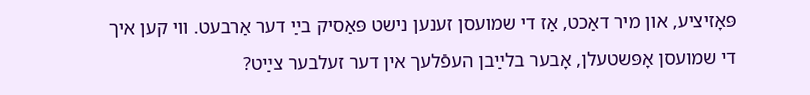פּאָזיציע, און מיר דאַכט, אַז די שמועסן זענען נישט פּאַסיק בײַ דער אַרבעט. ווי קען איך די שמועסן אָפּשטעלן, אָבער בלײַבן העפֿלעך אין דער זעלבער צײַט?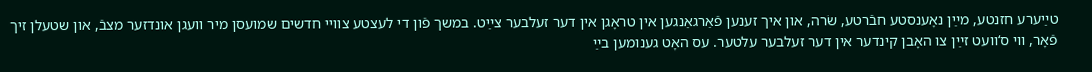טײַערע חזנטע, מײַן נאָענסטע חבֿרטע, שׂרה, און איך זענען פֿאַרגאַנגען אין טראָגן אין דער זעלבער צײַט. במשך פֿון די לעצטע צוויי חדשים שמועסן מיר וועגן אונדזער מצבֿ, און שטעלן זיך פֿאָר, ווי ס‘וועט זײַן צו האָבן קינדער אין דער זעלבער עלטער. עס האָט גענומען בײַ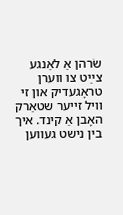שׂרהן אַ לאַנגע צײַט צו ווערן טראָגעדיק און זי וויל זייער שטאַרק האָבן אַ קינד. איך בין נישט געווען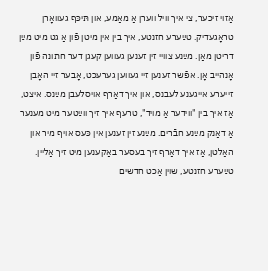אַזוי זיכער, צי איך וויל ווערן אַ מאַמע, און תּיכּף געוואָרן טראָגעדיק. טײַערע חזנטע, איך בין אין מיטן פֿון אַ גט מיט מײַן דריטן מאַן. מײַנע צוויי זין זענען געווען קעגן דער חתונה פֿון אָנהייב אָן. אפֿשר זענען זיי געווען גערעכט, אָבער זיי האָבן זייערע אייגענע לעבנס, און איך דאַרף אויסלעבן מײַנס. איצט, אַז איך בין "ווידער אַ מויד", טרעף איך זיך ווײַטער מיט מענער אַ דאַנק מײַנע חבֿרים. מײַנע זין זענען אין כּעס אויף מיר און האַלטן, אַז איך דאַרף זיך בעסער באַקענען מיט זיך אַליין. טײַערע חזנטע, שוין אַכט חדשים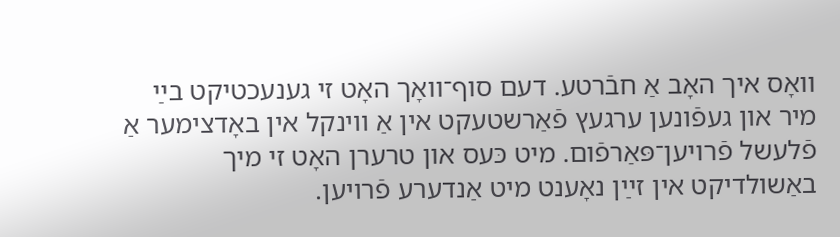וואָס איך האָב אַ חבֿרטע. דעם סוף־וואָך האָט זי גענעכטיקט בײַ מיר און געפֿונען ערגעץ פֿאַרשטעקט אין אַ ווינקל אין באָדצימער אַ פֿלעשל פֿרויען־פּאַרפֿום. מיט כּעס און טרערן האָט זי מיך באַשולדיקט אין זײַן נאָענט מיט אַנדערע פֿרויען.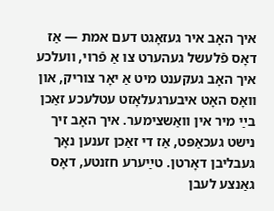איך האָב איר געזאָגט דעם אמת — אַז דאָס פֿלעשל געהערט צו אַ פֿרוי, וועלכע איך האָב געקענט מיט אַ יאָר צוריק, און וואָס האָט איבערגעלאָזט עטלעכע זאַכן בײַ מיר אין וואַשצימער. איך האָב זיך נישט געכאַפּט, אַז די זאַכן זענען נאָך געבליבן דאָרטן. טײַערע חזנטע, דאָס גאַנצע לעבן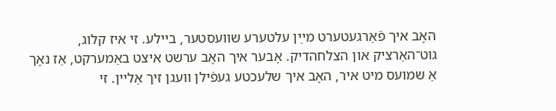האָב איך פֿאַרגעטערט מײַן עלטערע שוועסטער, ביילע. זי איז קלוג, גוט־האַרציק און הצלחהדיק. אָבער איך האָב ערשט איצט באַמערקט, אַז נאָך אַ שמועס מיט איר, האָב איך שלעכטע געפֿילן וועגן זיך אַליין. זי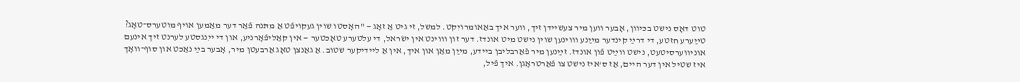טוט דאָס נישט בכּיוון, אָבער ווען מיר צעשיידן זיך, ווער איך באַאומרויִקט. למשל, זי גיט אַ זאָג — "האָסטו שוין געקויפֿט אַ מתּנה פֿאַר דער מאַמען אויף מוטערס־טאָג? טײַערע חזטע, די דרײַ קינדער מײַנע וווינען שוין נישט מיט אונדז. דער זון וווינט אין ישׂראל, די עלטערע טאָכטער — אין קאַליפֿאָרניע, און די ייִנגסטע לערנט זיך אינעם אוניווערסיטעט, נישט ווײַט פֿון אונדז. זײַנען מיר פֿאַרבליבן ביידע, מײַן מאַן און איך, אין אַ ליידיקער שטוב. אַ גאַנצן טאָג אַרבעטן מיר, אָבער בײַ נאַכט און סוף־וואָך איז שטיל אין דער היים, אַז ס‘איז נישט צו פֿאַרטראָגן. איך פֿיל,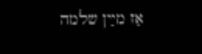אַז מײַן שלמה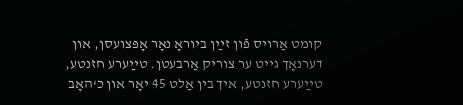קומט אַרויס פֿון זײַן ביוראָ נאָר אָפּצועסן, און דערנאָך גייט ער צוריק אַרבעטן. טײַערע חזנטע, טײַערע חזנטע, איך בין אַלט 45 יאָר און כ‘האָב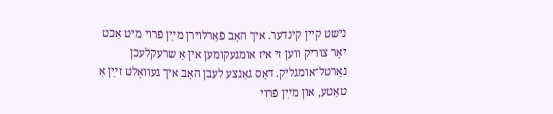נישט קיין קינדער. איך האָב פֿאַרלוירן מײַן פֿרוי מיט אַכט יאָר צוריק ווען זי איז אומגעקומען אין אַ שרעקלעכן נאַרטל־אומגליק. דאָס גאַנצע לעבן האָב איך געוואָלט זײַן אַ טאַטע, און מײַן פֿרוי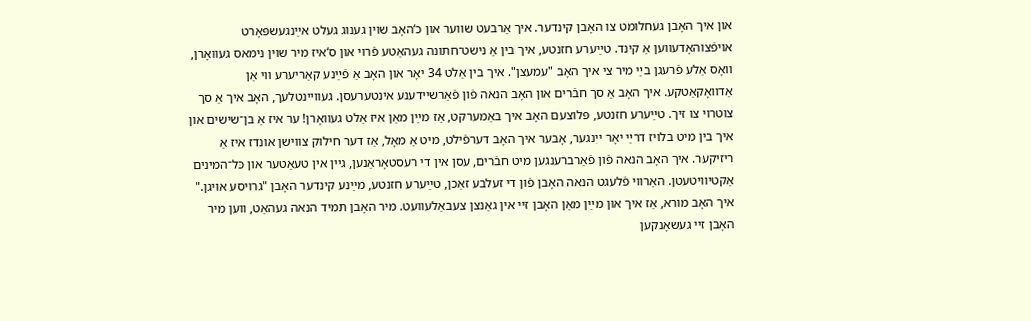און איך האָבן געחלומט צו האָבן קינדער. איך אַרבעט שווער און כ‘האָב שוין גענוג געלט אײַנגעשפּאָרט אויפֿצוהאָדעווען אַ קינד. טײַערע חזנטע, איך בין אַ נישט־חתונה געהאַטע פֿרוי און ס‘איז מיר שוין נימאס געוואָרן, וואָס אַלע פֿרעגן בײַ מיר צי איך האָב "עמעצן". איך בין אַלט 34 יאָר און האָב אַ פֿײַנע קאַריערע ווי אַן אַדוואָקאַטקע. איך האָב אַ סך חבֿרים און האָב הנאה פֿון פֿאַרשיידענע אינטערעסן. געוויינטלעך, האָב איך אַ סך צוטרוי צו זיך. טײַערע חזנטע, פּלוצעם האָב איך באַמערקט, אַז מײַן מאַן איז אַלט געוואָרן! ער איז אַ בן־שישים און איך בין מיט בלויז דרײַ יאָר ייִנגער, אָבער איך האָב דערפֿילט, מיט אַ מאָל, אַז דער חילוק צווישן אונדז איז אַ ריזיקער. איך האָב הנאה פֿון פֿאַרברענגען מיט חבֿרים, עסן אין די רעסטאָראַנען, גיין אין טעאַטער און כּל־המינים אַקטיוויטעטן. האַרווי פֿלעגט הנאה האָבן פֿון די זעלבע זאַכן, טײַערע חזנטע, מײַנע קינדער האָבן "גרויסע אויגן." איך האָב מורא, אַז איך און מײַן מאַן האָבן זיי אין גאַנצן צעבאַלעוועט. מיר האָבן תּמיד הנאה געהאַט, ווען מיר האָבן זיי געשאָנקען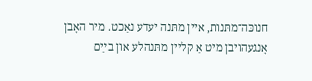חנוכּה־מתּנות, איין מתּנה יעדע נאַכט. מיר האָבן אָנגעהויבן מיט אַ קליין מתּנהלע און בײַם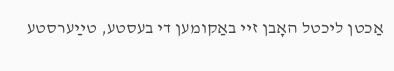אַכטן ליכטל האָבן זיי באַקומען די בעסטע, טײַערסטע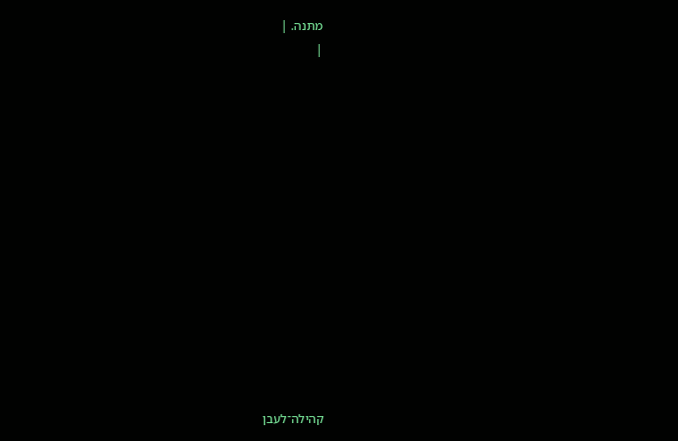מתּנה. |
|














קהילה־לעבן